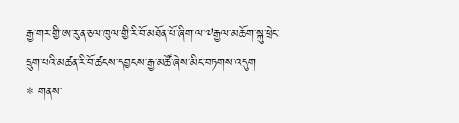རྒྱ་གར་གྱི་ཨ་རུ་ན་ཅལ་ཁུལ་གྱི་རི་བོ་མཐོན་པོ་ཞིག་ལ་༧རྒྱལ་མཆོག་སྐུ་ཕྲེང་དྲུག་པའི་མཚན་རི་བོ་ཚངས་དབྱངས་རྒྱ་མཚོ་ཞེས་མིང་བཏགས་འདུག
* གནས་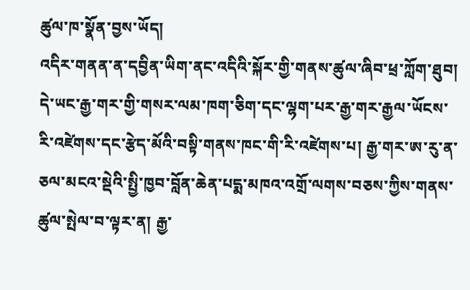ཚུལ་ཁ་སྣོན་བྱས་ཡོད།
འདིར་གནན་ན་དབྱིན་ཡིག་ནང་འདིའི་སྐོར་གྱི་གནས་ཚུལ་ཞིབ་ཕྲ་ཀློག་ཐུབ།
དེ་ཡང་རྒྱ་གར་གྱི་གསར་ལམ་ཁག་ཅིག་དང་ལྷག་པར་རྒྱ་གར་རྒྱལ་ཡོངས་རི་འཛེགས་དང་རྩེད་མོའི་བསྟི་གནས་ཁང་གི་རི་འཛེགས་པ། རྒྱ་གར་ཨ་རུ་ན་ཅལ་མངའ་སྡེའི་སྤྱི་ཁྱབ་བློན་ཆེན་པདྨ་མཁའ་འགྲོ་ལགས་བཅས་ཀྱིས་གནས་ཚུལ་སྤེལ་བ་ལྟར་ན། རྒྱ་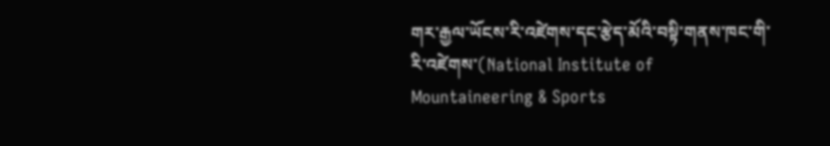གར་རྒྱལ་ཡོངས་རི་འཛེགས་དང་རྩེད་མོའི་བསྟི་གནས་ཁང་གི་རི་འཛེགས་(National Institute of Mountaineering & Sports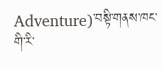Adventure)་བསྟི་གནས་ཁང་གི་རི་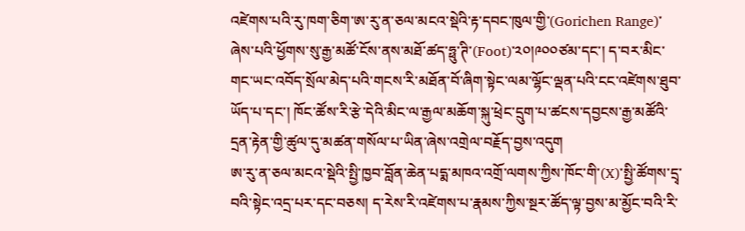འཛེགས་པའི་རུ་ཁག་ཅིག་ཨ་རུ་ན་ཅལ་མངའ་སྡེའི་རྟ་དབང་ཁུལ་གྱི་(Gorichen Range)་ཞེས་པའི་ཕྱོགས་སུ་རྒྱ་མཚོ་ངོས་ནས་མཐོ་ཚད་ཧྥུ་ཊི་(Foot)་༢༠།༩༠༠ཙམ་དང་། ད་བར་མིང་གང་ཡང་འབོད་སྲོལ་མེད་པའི་གངས་རི་མཐོན་བོ་ཞིག་སྟེང་ལམ་ལྷོང་ལྡན་པའི་ངང་འཛེགས་ཐུབ་ཡོད་པ་དང་། ཁོང་ཚོས་རི་རྩེ་དེའི་མིང་ལ་རྒྱལ་མཆོག་སྐུ་ཕྲེང་དྲུག་པ་ཚངས་དབྱངས་རྒྱ་མཚོའི་དྲན་རྟེན་གྱི་ཚུལ་དུ་མཚན་གསོལ་པ་ཡིན་ཞེས་འགྲེལ་བརྗོད་བྱས་འདུག
ཨ་རུ་ན་ཅལ་མངའ་སྡེའི་སྤྱི་ཁྱབ་བློན་ཆེན་པདྨ་མཁའ་འགྲོ་ལགས་ཀྱིས་ཁོང་གི་(X)་སྤྱི་ཚོགས་དྲྭ་བའི་སྟེང་འདྲ་པར་དང་བཅས། ད་རེས་རི་འཛེགས་པ་རྣམས་ཀྱིས་སྔར་ཚོད་ལྟ་བྱས་མ་མྱོང་བའི་རི་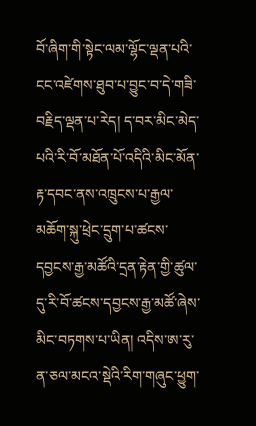བོ་ཞིག་གི་སྟེང་ལམ་ལྷོང་ལྡན་པའི་ངང་འཛེགས་ཐུབ་པ་བྱུང་བ་དེ་གཟི་བརྗིད་ལྡན་པ་རེད། ད་བར་མིང་མེད་པའི་རི་བོ་མཐོན་པོ་འདིའི་མིང་མོན་རྟ་དབང་ནས་འཁྲུངས་པ་རྒྱལ་མཆོག་སྐུ་ཕྲེང་དྲུག་པ་ཚངས་དབྱངས་རྒྱ་མཚོའི་དྲན་རྟེན་གྱི་ཚུལ་དུ་རི་བོ་ཚངས་དབྱངས་རྒྱ་མཚོ་ཞེས་མིང་བཏགས་པ་ཡིན། འདིས་ཨ་རུ་ན་ཅལ་མངའ་སྡེའི་རིག་གཞུང་ཕྱུག་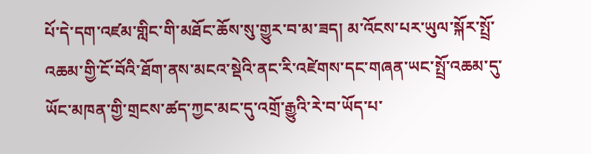པོ་དེ་དག་འཛམ་གླིང་གི་མཐོང་ཆོས་སུ་གྱུར་བ་མ་ཟད། མ་འོངས་པར་ཡུལ་སྐོར་སྤྲོ་འཆམ་གྱི་ངོ་བོའི་ཐོག་ནས་མངའ་སྡེའི་ནང་རི་འཛེགས་དང་གཞན་ཡང་སྤྲོ་འཆམ་དུ་ཡོང་མཁན་གྱི་གྲངས་ཚད་ཀྱང་མང་དུ་འགྲོ་རྒྱུའི་རེ་བ་ཡོད་པ་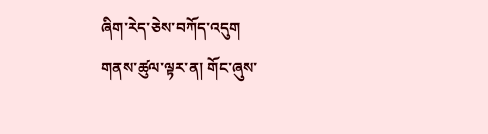ཞིག་རེད་ཅེས་བཀོད་འདུག
གནས་ཚུལ་ལྟར་ན། གོང་ཞུས་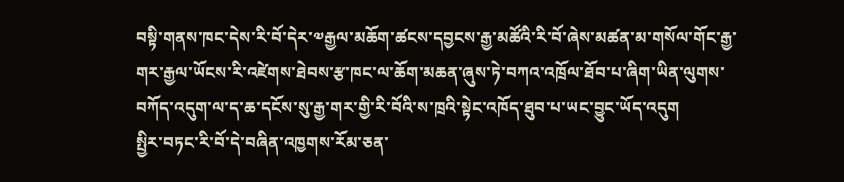བསྟི་གནས་ཁང་དེས་རི་བོ་དེར་༧རྒྱལ་མཆོག་ཚངས་དབྱངས་རྒྱ་མཚོའི་རི་བོ་ཞེས་མཚན་མ་གསོལ་གོང་རྒྱ་གར་རྒྱལ་ཡོངས་རི་འཛེགས་ཐེབས་རྩ་ཁང་ལ་ཆོག་མཆན་ཞུས་ཏེ་བཀའ་འཁྲོལ་ཐོབ་པ་ཞིག་ཡིན་ལུགས་བཀོད་འདུག་ལ་ད་ཆ་དངོས་སུ་རྒྱ་གར་གྱི་རི་བོའི་ས་ཁྲའི་སྟེང་འཁོད་ཐུབ་པ་ཡང་བྱུང་ཡོད་འདུག
སྤྱིར་བཏང་རི་བོ་དེ་བཞིན་འཁྱགས་རོམ་ཅན་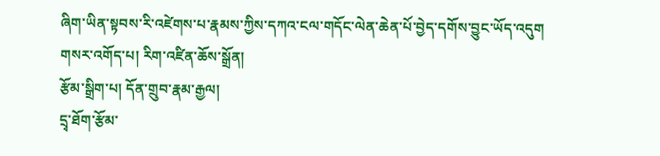ཞིག་ཡིན་སྟབས་རི་འཛེགས་པ་རྣམས་ཀྱིས་དཀའ་ངལ་གདོང་ལེན་ཆེན་པོ་བྱེད་དགོས་བྱུང་ཡོད་འདུག
གསར་འགོད་པ། རིག་འཛིན་ཆོས་སྒྲོན།
རྩོམ་སྒྲིག་པ། དོན་གྲུབ་རྣམ་རྒྱལ།
དྲྭ་ཐོག་རྩོམ་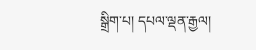སྒྲིག་པ། དཔལ་ལྡན་རྒྱལ།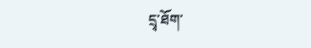དྲྭ་ཐོག་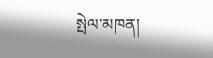སྤེལ་མཁན།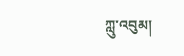ཀླུ་འབུམ།